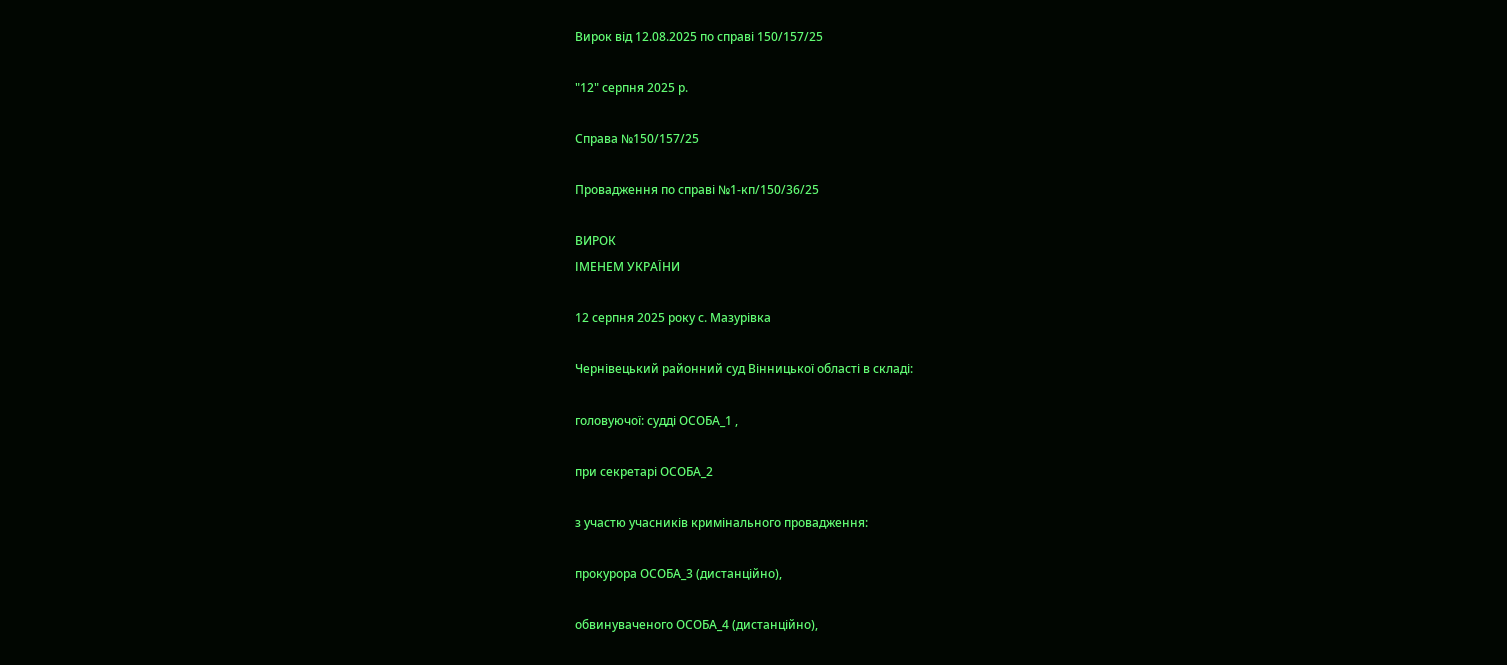Вирок від 12.08.2025 по справі 150/157/25

"12" серпня 2025 р.

Справа №150/157/25

Провадження по справі №1-кп/150/36/25

ВИРОК
ІМЕНЕМ УКРАЇНИ

12 серпня 2025 року с. Мазурівка

Чернівецький районний суд Вінницької області в складі:

головуючої: судді ОСОБА_1 ,

при секретарі ОСОБА_2

з участю учасників кримінального провадження:

прокурора ОСОБА_3 (дистанційно),

обвинуваченого ОСОБА_4 (дистанційно),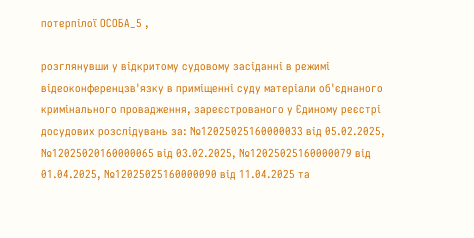потерпілої ОСОБА_5 ,

розглянувши у відкритому судовому засіданні в режимі відеоконференцзв'язку в приміщенні суду матеріали об'єднаного кримінального провадження, зареєстрованого у Єдиному реєстрі досудових розслідувань за: №12025025160000033 від 05.02.2025, №12025020160000065 від 03.02.2025, №12025025160000079 від 01.04.2025, №12025025160000090 від 11.04.2025 та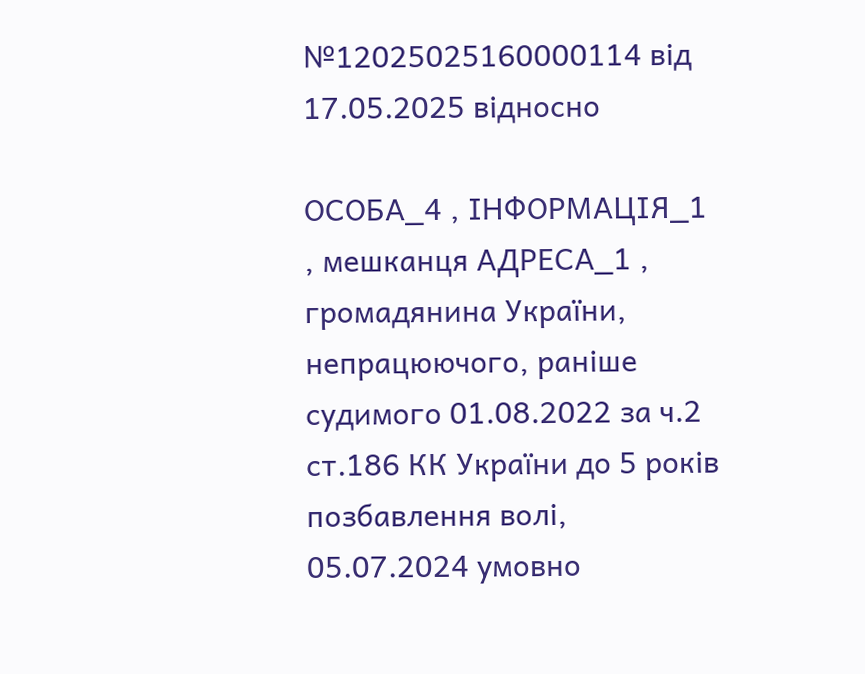№12025025160000114 від 17.05.2025 відносно

ОСОБА_4 , ІНФОРМАЦІЯ_1 , мешканця АДРЕСА_1 , громадянина України, непрацюючого, раніше судимого 01.08.2022 за ч.2 ст.186 КК України до 5 років позбавлення волі, 05.07.2024 умовно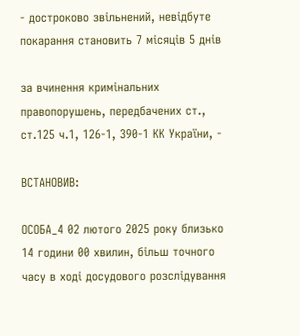- достроково звільнений, невідбуте покарання становить 7 місяців 5 днів

за вчинення кримінальних правопорушень, передбачених ст., ст.125 ч.1, 126-1, 390-1 КК України, -

ВСТАНОВИВ:

ОСОБА_4 02 лютого 2025 року близько 14 години 00 хвилин, більш точного часу в ході досудового розслідування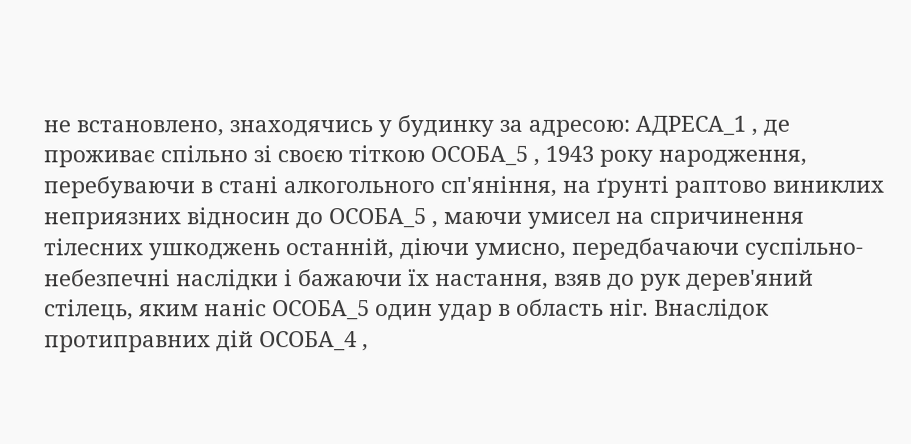не встановлено, знаходячись у будинку за адресою: АДРЕСА_1 , де проживає спільно зі своєю тіткою ОСОБА_5 , 1943 року народження, перебуваючи в стані алкогольного сп'яніння, на ґрунті раптово виниклих неприязних відносин до ОСОБА_5 , маючи умисел на спричинення тілесних ушкоджень останній, діючи умисно, передбачаючи суспільно-небезпечні наслідки і бажаючи їх настання, взяв до рук дерев'яний стілець, яким наніс ОСОБА_5 один удар в область ніг. Внаслідок протиправних дій ОСОБА_4 ,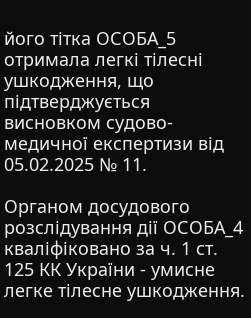його тітка ОСОБА_5 отримала легкі тілесні ушкодження, що підтверджується висновком судово-медичної експертизи від 05.02.2025 № 11.

Органом досудового розслідування дії ОСОБА_4 кваліфіковано за ч. 1 ст. 125 КК України - умисне легке тілесне ушкодження.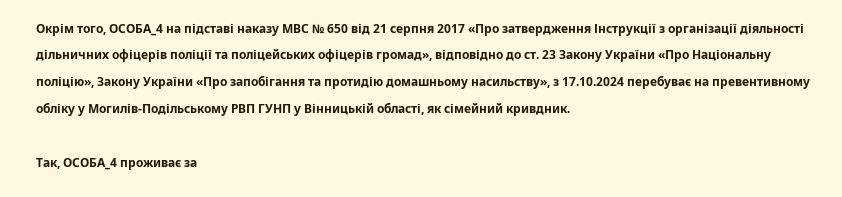Окрім того, ОСОБА_4 на підставі наказу МВС № 650 від 21 серпня 2017 «Про затвердження Інструкції з організації діяльності дільничних офіцерів поліції та поліцейських офіцерів громад», відповідно до ст. 23 Закону України «Про Національну поліцію», Закону України «Про запобігання та протидію домашньому насильству», з 17.10.2024 перебуває на превентивному обліку у Могилів-Подільському РВП ГУНП у Вінницькій області, як сімейний кривдник.

Так, ОСОБА_4 проживає за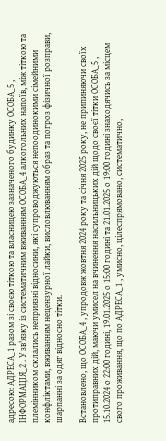адресою: АДРЕСА_1 разом зі своєю тіткою та власницею зазначеного будинку ОСОБА_5 , ІНФОРМАЦІЯ_2 . У зв'язку із систематичним вживанням ОСОБА_4 алкогольних напоїв, між тіткою та племінником склались неприязні відносини, які супроводжуються непоодинокими сімейними конфліктами, вживанням нецензурної лайки, висловлюванням образ та погроз фізичної розправи, шарпанні за одяг відносно тітки.

Встановлено, що ОСОБА_4 , упродовж жовтня 2024 року та січня 2025 року, не припиняючи своїх протиправних дій, маючи умисел на вчинення насильницьких дій щодо своєї тітки ОСОБА_5 , 15.10.2024 о 22:00 годині, 19.01.2025 о 15:00 годині та 21.01.2025 о 19:00 годині знаходячись за місцем свого проживання, що по АДРЕСА_1 , умисно, цілеспрямовано, систематично,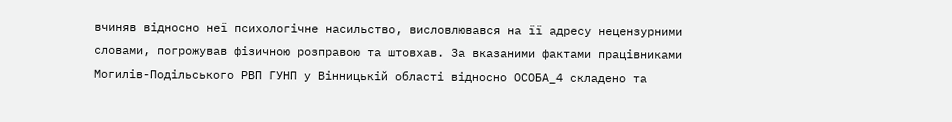вчиняв відносно неї психологічне насильство, висловлювався на її адресу нецензурними словами, погрожував фізичною розправою та штовхав. За вказаними фактами працівниками Могилів-Подільського РВП ГУНП у Вінницькій області відносно ОСОБА_4 складено та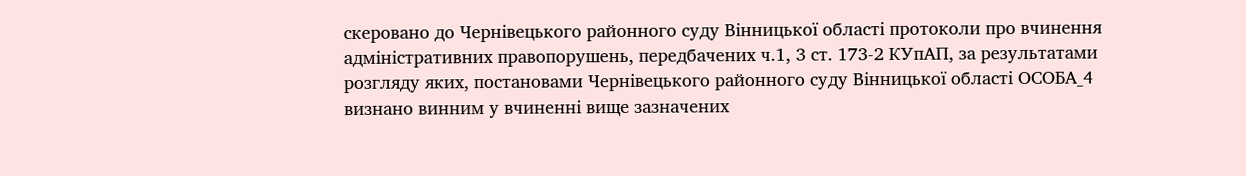скеровано до Чернівецького районного суду Вінницької області протоколи про вчинення адміністративних правопорушень, передбачених ч.1, 3 ст. 173-2 КУпАП, за результатами розгляду яких, постановами Чернівецького районного суду Вінницької області ОСОБА_4 визнано винним у вчиненні вище зазначених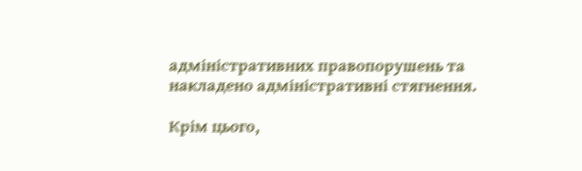адміністративних правопорушень та накладено адміністративні стягнення.

Крім цього,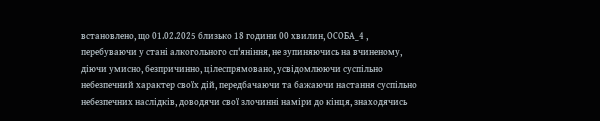встановлено, що 01.02.2025 близько 18 години 00 хвилин, ОСОБА_4 , перебуваючи у стані алкогольного сп'яніння, не зупиняючись на вчиненому, діючи умисно, безпричинно, цілеспрямовано, усвідомлюючи суспільно небезпечний характер своїх дій, передбачаючи та бажаючи настання суспільно небезпечних наслідків, доводячи свої злочинні наміри до кінця, знаходячись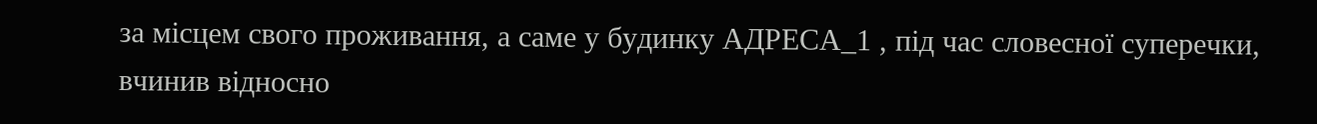за місцем свого проживання, а саме у будинку АДРЕСА_1 , під час словесної суперечки, вчинив відносно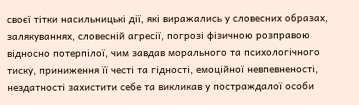своєї тітки насильницькі дії, які виражались у словесних образах, залякуваннях, словесній агресії, погрозі фізичною розправою відносно потерпілої, чим завдав морального та психологічного тиску, приниження її честі та гідності, емоційної невпевненості, нездатності захистити себе та викликав у постраждалої особи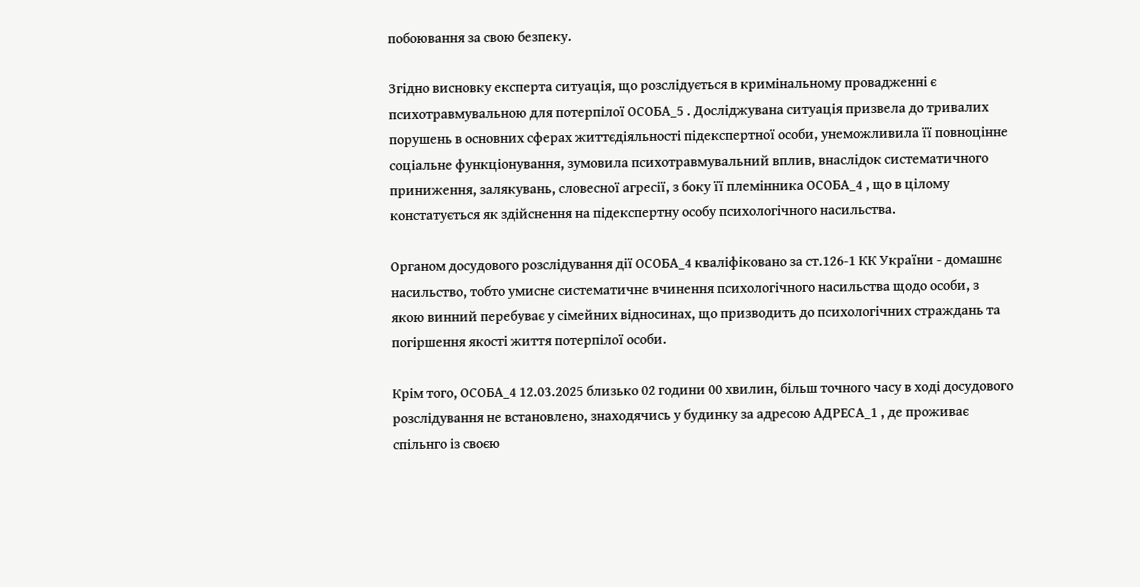побоювання за свою безпеку.

Згідно висновку експерта ситуація, що розслідується в кримінальному провадженні є психотравмувальною для потерпілої ОСОБА_5 . Досліджувана ситуація призвела до тривалих порушень в основних сферах життєдіяльності підекспертної особи, унеможливила її повноцінне соціальне функціонування, зумовила психотравмувальний вплив, внаслідок систематичного приниження, залякувань, словесної агресії, з боку її племінника ОСОБА_4 , що в цілому констатується як здійснення на підекспертну особу психологічного насильства.

Органом досудового розслідування дії ОСОБА_4 кваліфіковано за ст.126-1 КК України - домашнє насильство, тобто умисне систематичне вчинення психологічного насильства щодо особи, з якою винний перебуває у сімейних відносинах, що призводить до психологічних страждань та погіршення якості життя потерпілої особи.

Крім того, ОСОБА_4 12.03.2025 близько 02 години 00 хвилин, більш точного часу в ході досудового розслідування не встановлено, знаходячись у будинку за адресою АДРЕСА_1 , де проживає спільнго із своєю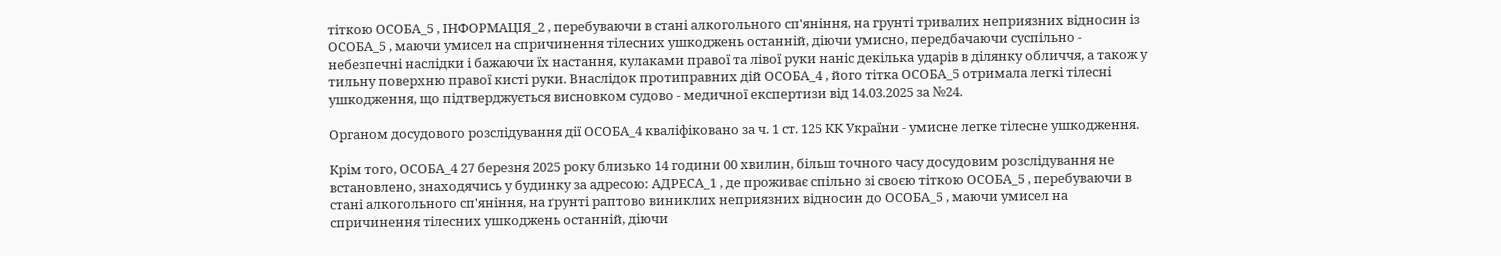тіткою ОСОБА_5 , ІНФОРМАЦІЯ_2 , перебуваючи в стані алкогольного сп'яніння, на грунті тривалих неприязних відносин із ОСОБА_5 , маючи умисел на спричинення тілесних ушкоджень останній, діючи умисно, передбачаючи суспільно - небезпечні наслідки і бажаючи їх настання, кулаками правої та лівої руки наніс декілька ударів в ділянку обличчя, а також у тильну поверхню правої кисті руки. Внаслідок протиправних дій ОСОБА_4 , його тітка ОСОБА_5 отримала легкі тілесні ушкодження, що підтверджується висновком судово - медичної експертизи від 14.03.2025 за №24.

Органом досудового розслідування дії ОСОБА_4 кваліфіковано за ч. 1 ст. 125 КК України - умисне легке тілесне ушкодження.

Крім того, ОСОБА_4 27 березня 2025 року близько 14 години 00 хвилин, більш точного часу досудовим розслідування не встановлено, знаходячись у будинку за адресою: АДРЕСА_1 , де проживає спільно зі своєю тіткою ОСОБА_5 , перебуваючи в стані алкогольного сп'яніння, на ґрунті раптово виниклих неприязних відносин до ОСОБА_5 , маючи умисел на спричинення тілесних ушкоджень останній, діючи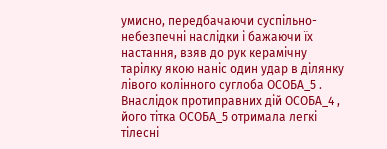умисно, передбачаючи суспільно-небезпечні наслідки і бажаючи їх настання, взяв до рук керамічну тарілку якою наніс один удар в ділянку лівого колінного суглоба ОСОБА_5 . Внаслідок протиправних дій ОСОБА_4 , його тітка ОСОБА_5 отримала легкі тілесні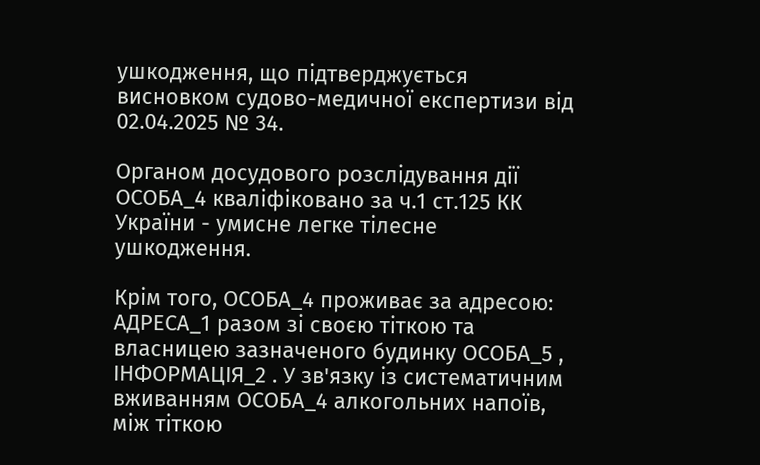ушкодження, що підтверджується висновком судово-медичної експертизи від 02.04.2025 № 34.

Органом досудового розслідування дії ОСОБА_4 кваліфіковано за ч.1 ст.125 КК України - умисне легке тілесне ушкодження.

Крім того, ОСОБА_4 проживає за адресою: АДРЕСА_1 разом зі своєю тіткою та власницею зазначеного будинку ОСОБА_5 , ІНФОРМАЦІЯ_2 . У зв'язку із систематичним вживанням ОСОБА_4 алкогольних напоїв, між тіткою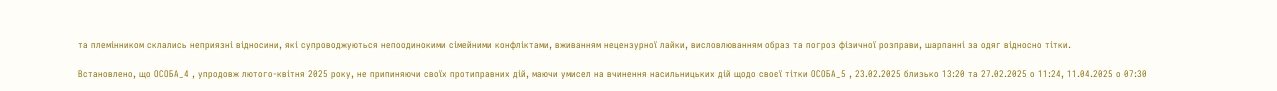та племінником склались неприязні відносини, які супроводжуються непоодинокими сімейними конфліктами, вживанням нецензурної лайки, висловлюванням образ та погроз фізичної розправи, шарпанні за одяг відносно тітки.

Встановлено, що ОСОБА_4 , упродовж лютого-квітня 2025 року, не припиняючи своїх протиправних дій, маючи умисел на вчинення насильницьких дій щодо своєї тітки ОСОБА_5 , 23.02.2025 близько 13:20 та 27.02.2025 о 11:24, 11.04.2025 о 07:30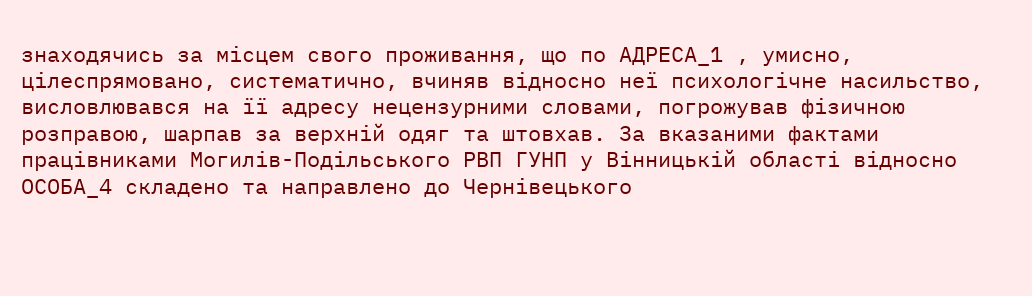знаходячись за місцем свого проживання, що по АДРЕСА_1 , умисно, цілеспрямовано, систематично, вчиняв відносно неї психологічне насильство, висловлювався на її адресу нецензурними словами, погрожував фізичною розправою, шарпав за верхній одяг та штовхав. За вказаними фактами працівниками Могилів-Подільського РВП ГУНП у Вінницькій області відносно ОСОБА_4 складено та направлено до Чернівецького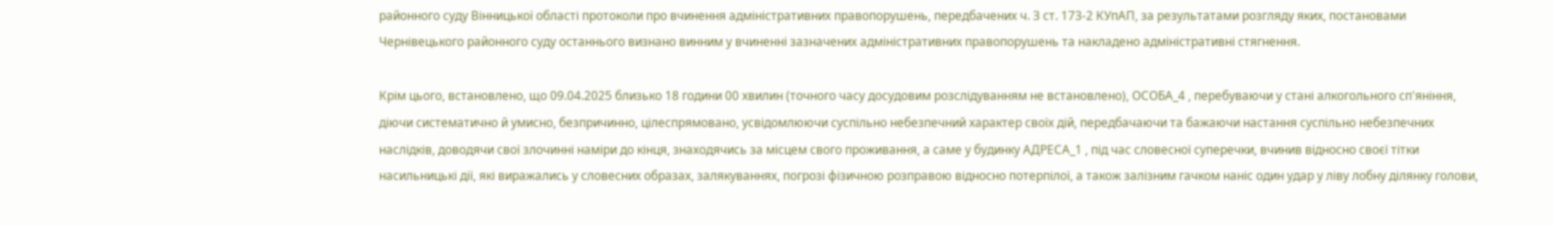районного суду Вінницької області протоколи про вчинення адміністративних правопорушень, передбачених ч. З ст. 173-2 КУпАП, за результатами розгляду яких, постановами Чернівецького районного суду останнього визнано винним у вчиненні зазначених адміністративних правопорушень та накладено адміністративні стягнення.

Крім цього, встановлено, що 09.04.2025 близько 18 години 00 хвилин (точного часу досудовим розслідуванням не встановлено), ОСОБА_4 , перебуваючи у стані алкогольного сп'яніння, діючи систематично й умисно, безпричинно, цілеспрямовано, усвідомлюючи суспільно небезпечний характер своїх дій, передбачаючи та бажаючи настання суспільно небезпечних наслідків, доводячи свої злочинні наміри до кінця, знаходячись за місцем свого проживання, а саме у будинку АДРЕСА_1 , під час словесної суперечки, вчинив відносно своєї тітки насильницькі дії, які виражались у словесних образах, залякуваннях, погрозі фізичною розправою відносно потерпілої, а також залізним гачком наніс один удар у ліву лобну ділянку голови,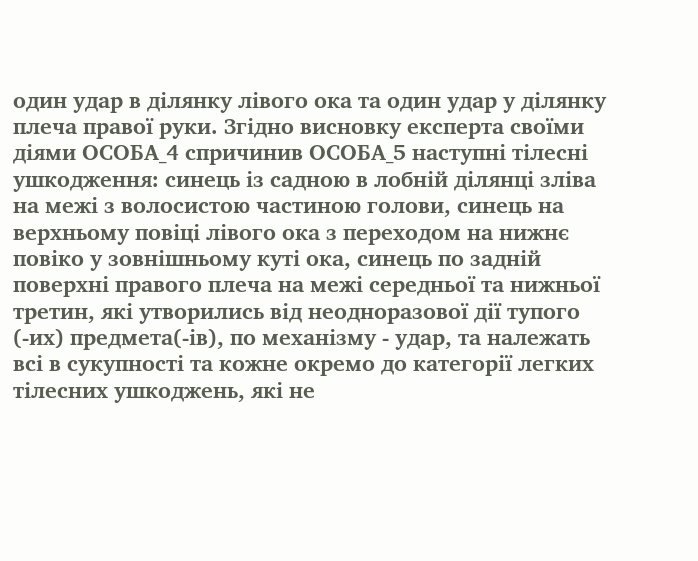один удар в ділянку лівого ока та один удар у ділянку плеча правої руки. Згідно висновку експерта своїми діями ОСОБА_4 спричинив ОСОБА_5 наступні тілесні ушкодження: синець із садною в лобній ділянці зліва на межі з волосистою частиною голови, синець на верхньому повіці лівого ока з переходом на нижнє повіко у зовнішньому куті ока, синець по задній поверхні правого плеча на межі середньої та нижньої третин, які утворились від неодноразової дії тупого (-их) предмета(-ів), по механізму - удар, та належать всі в сукупності та кожне окремо до категорії легких тілесних ушкоджень, які не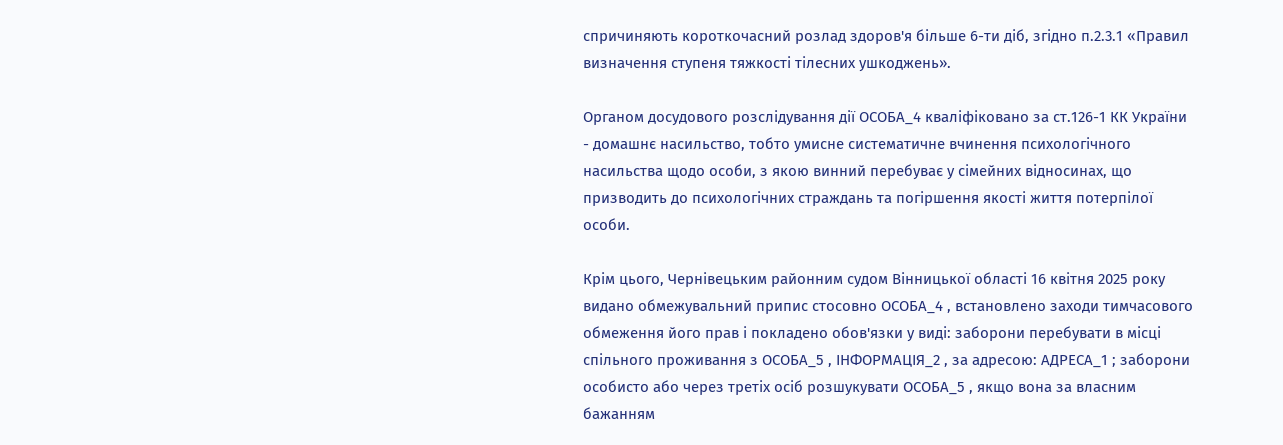спричиняють короткочасний розлад здоров'я більше 6-ти діб, згідно п.2.3.1 «Правил визначення ступеня тяжкості тілесних ушкоджень».

Органом досудового розслідування дії ОСОБА_4 кваліфіковано за ст.126-1 КК України - домашнє насильство, тобто умисне систематичне вчинення психологічного насильства щодо особи, з якою винний перебуває у сімейних відносинах, що призводить до психологічних страждань та погіршення якості життя потерпілої особи.

Крім цього, Чернівецьким районним судом Вінницької області 16 квітня 2025 року видано обмежувальний припис стосовно ОСОБА_4 , встановлено заходи тимчасового обмеження його прав і покладено обов'язки у виді: заборони перебувати в місці спільного проживання з ОСОБА_5 , ІНФОРМАЦІЯ_2 , за адресою: АДРЕСА_1 ; заборони особисто або через третіх осіб розшукувати ОСОБА_5 , якщо вона за власним бажанням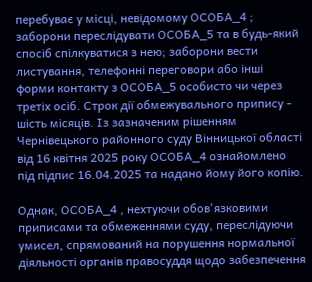перебуває у місці, невідомому ОСОБА_4 ; заборони переслідувати ОСОБА_5 та в будь-який спосіб спілкуватися з нею; заборони вести листування, телефонні переговори або інші форми контакту з ОСОБА_5 особисто чи через третіх осіб. Строк дії обмежувального припису - шість місяців. Із зазначеним рішенням Чернівецького районного суду Вінницької області від 16 квітня 2025 року ОСОБА_4 ознайомлено під підпис 16.04.2025 та надано йому його копію.

Однак, ОСОБА_4 , нехтуючи обов'язковими приписами та обмеженнями суду, переслідуючи умисел, спрямований на порушення нормальної діяльності органів правосуддя щодо забезпечення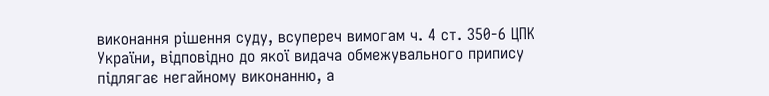виконання рішення суду, всупереч вимогам ч. 4 ст. 350-6 ЦПК України, відповідно до якої видача обмежувального припису підлягає негайному виконанню, а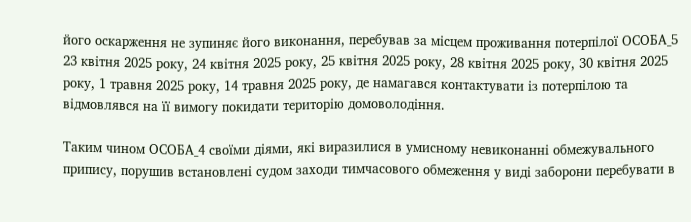його оскарження не зупиняє його виконання, перебував за місцем проживання потерпілої ОСОБА_5 23 квітня 2025 року, 24 квітня 2025 року, 25 квітня 2025 року, 28 квітня 2025 року, 30 квітня 2025 року, 1 травня 2025 року, 14 травня 2025 року, де намагався контактувати із потерпілою та відмовлявся на її вимогу покидати територію домоволодіння.

Таким чином ОСОБА_4 своїми діями, які виразилися в умисному невиконанні обмежувального припису, порушив встановлені судом заходи тимчасового обмеження у виді заборони перебувати в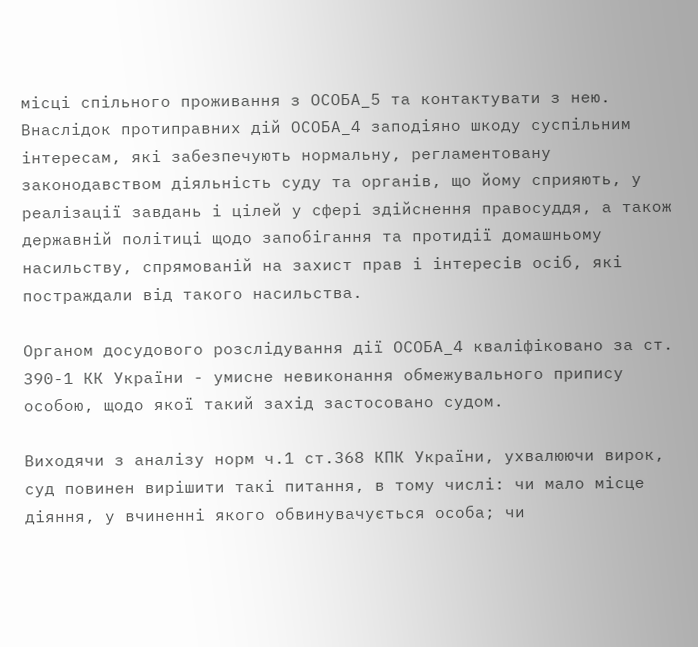місці спільного проживання з ОСОБА_5 та контактувати з нею. Внаслідок протиправних дій ОСОБА_4 заподіяно шкоду суспільним інтересам, які забезпечують нормальну, регламентовану законодавством діяльність суду та органів, що йому сприяють, у реалізації завдань і цілей у сфері здійснення правосуддя, а також державній політиці щодо запобігання та протидії домашньому насильству, спрямованій на захист прав і інтересів осіб, які постраждали від такого насильства.

Органом досудового розслідування дії ОСОБА_4 кваліфіковано за ст. 390-1 КК України - умисне невиконання обмежувального припису особою, щодо якої такий захід застосовано судом.

Виходячи з аналізу норм ч.1 ст.368 КПК України, ухвалюючи вирок, суд повинен вирішити такі питання, в тому числі: чи мало місце діяння, у вчиненні якого обвинувачується особа; чи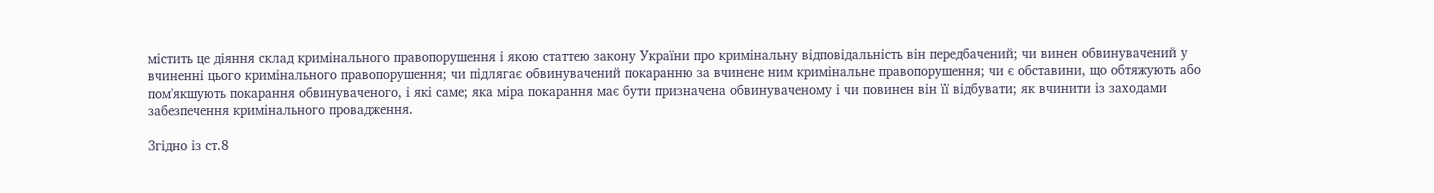містить це діяння склад кримінального правопорушення і якою статтею закону України про кримінальну відповідальність він передбачений; чи винен обвинувачений у вчиненні цього кримінального правопорушення; чи підлягає обвинувачений покаранню за вчинене ним кримінальне правопорушення; чи є обставини, що обтяжують або пом'якшують покарання обвинуваченого, і які саме; яка міра покарання має бути призначена обвинуваченому і чи повинен він її відбувати; як вчинити із заходами забезпечення кримінального провадження.

Згідно із ст.8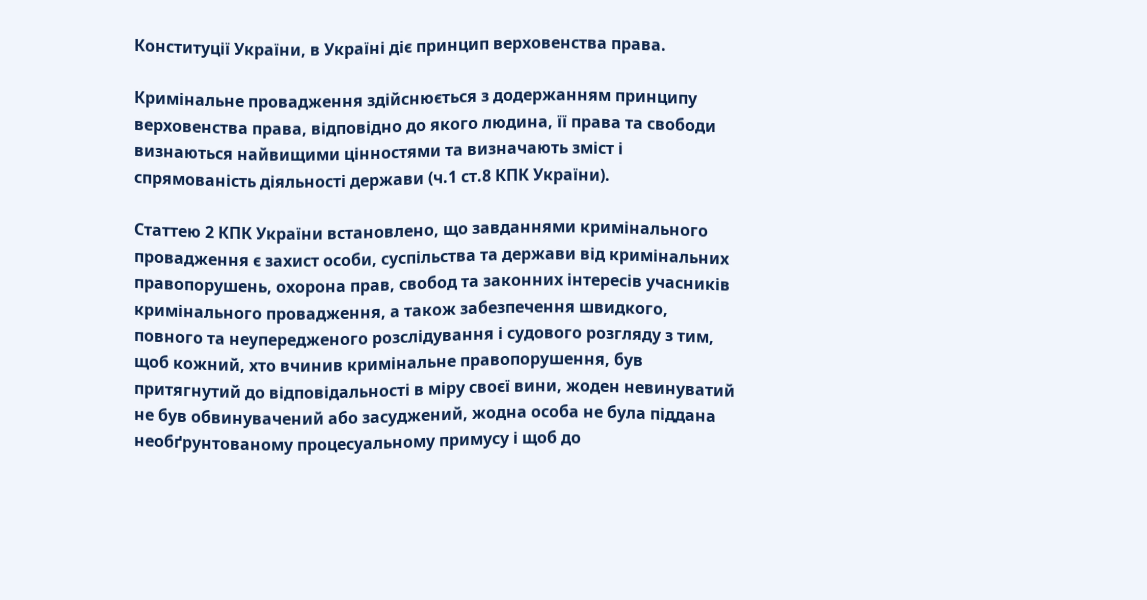Конституції України, в Україні діє принцип верховенства права.

Кримінальне провадження здійснюється з додержанням принципу верховенства права, відповідно до якого людина, її права та свободи визнаються найвищими цінностями та визначають зміст і спрямованість діяльності держави (ч.1 ст.8 КПК України).

Статтею 2 КПК України встановлено, що завданнями кримінального провадження є захист особи, суспільства та держави від кримінальних правопорушень, охорона прав, свобод та законних інтересів учасників кримінального провадження, а також забезпечення швидкого, повного та неупередженого розслідування і судового розгляду з тим, щоб кожний, хто вчинив кримінальне правопорушення, був притягнутий до відповідальності в міру своєї вини, жоден невинуватий не був обвинувачений або засуджений, жодна особа не була піддана необґрунтованому процесуальному примусу і щоб до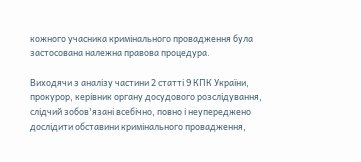кожного учасника кримінального провадження була застосована належна правова процедура.

Виходячи з аналізу частини 2 статті 9 КПК України, прокурор, керівник органу досудового розслідування, слідчий зобов'язані всебічно, повно і неупереджено дослідити обставини кримінального провадження,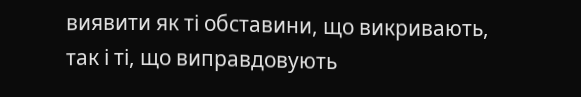виявити як ті обставини, що викривають, так і ті, що виправдовують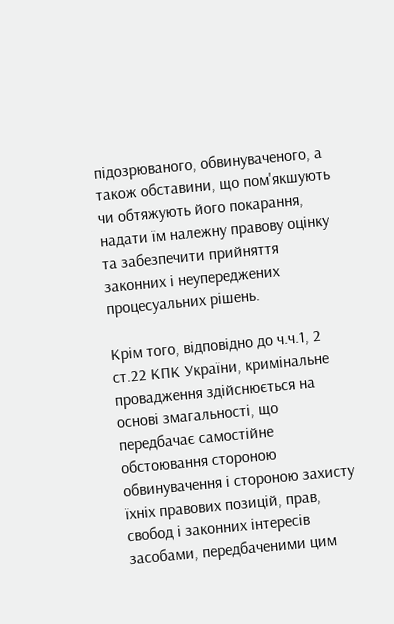підозрюваного, обвинуваченого, а також обставини, що пом'якшують чи обтяжують його покарання, надати їм належну правову оцінку та забезпечити прийняття законних і неупереджених процесуальних рішень.

Крім того, відповідно до ч.ч.1, 2 ст.22 КПК України, кримінальне провадження здійснюється на основі змагальності, що передбачає самостійне обстоювання стороною обвинувачення і стороною захисту їхніх правових позицій, прав, свобод і законних інтересів засобами, передбаченими цим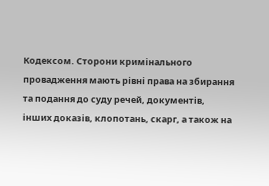Кодексом. Сторони кримінального провадження мають рівні права на збирання та подання до суду речей, документів, інших доказів, клопотань, скарг, а також на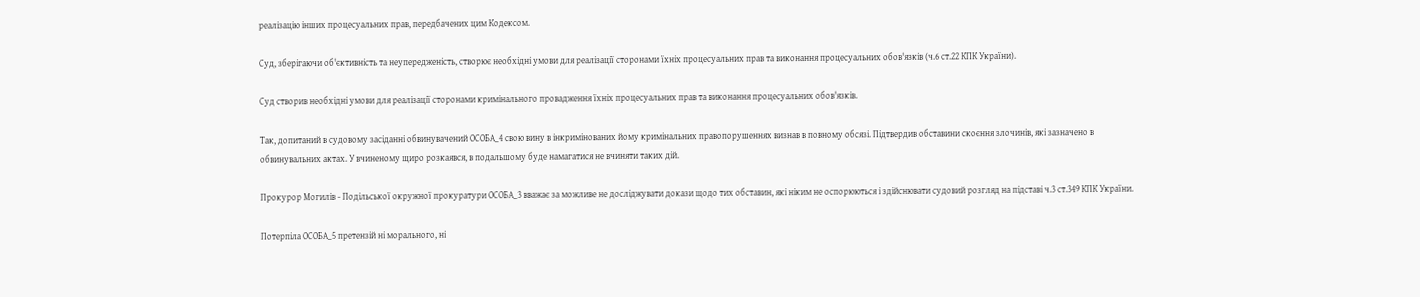реалізацію інших процесуальних прав, передбачених цим Кодексом.

Суд, зберігаючи об'єктивність та неупередженість, створює необхідні умови для реалізації сторонами їхніх процесуальних прав та виконання процесуальних обов'язків (ч.6 ст.22 КПК України).

Суд створив необхідні умови для реалізації сторонами кримінального провадження їхніх процесуальних прав та виконання процесуальних обов'язків.

Так, допитаний в судовому засіданні обвинувачений ОСОБА_4 свою вину в інкримінованих йому кримінальних правопорушеннях визнав в повному обсязі. Підтвердив обставини скоєння злочинів, які зазначено в обвинувальних актах. У вчиненому щиро розкаявся, в подальшому буде намагатися не вчиняти таких дій.

Прокурор Могилів - Подільської окружної прокуратури ОСОБА_3 вважає за можливе не досліджувати докази щодо тих обставин, які ніким не оспорюються і здійснювати судовий розгляд на підставі ч.3 ст.349 КПК України.

Потерпіла ОСОБА_5 претензій ні морального, ні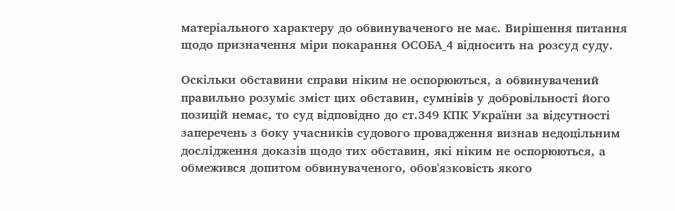матеріального характеру до обвинуваченого не має. Вирішення питання щодо призначення міри покарання ОСОБА_4 відносить на розсуд суду.

Оскільки обставини справи ніким не оспорюються, а обвинувачений правильно розуміє зміст цих обставин, сумнівів у добровільності його позицій немає, то суд відповідно до ст.349 КПК України за відсутності заперечень з боку учасників судового провадження визнав недоцільним дослідження доказів щодо тих обставин, які ніким не оспорюються, а обмежився допитом обвинуваченого, обов'язковість якого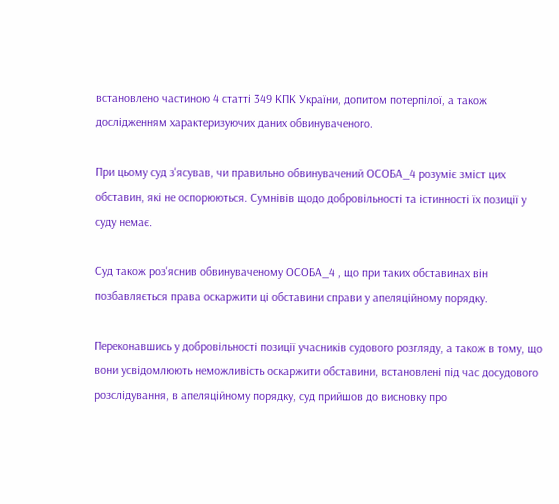встановлено частиною 4 статті 349 КПК України, допитом потерпілої, а також дослідженням характеризуючих даних обвинуваченого.

При цьому суд з'ясував, чи правильно обвинувачений ОСОБА_4 розуміє зміст цих обставин, які не оспорюються. Сумнівів щодо добровільності та істинності їх позиції у суду немає.

Суд також роз'яснив обвинуваченому ОСОБА_4 , що при таких обставинах він позбавляється права оскаржити ці обставини справи у апеляційному порядку.

Переконавшись у добровільності позиції учасників судового розгляду, а також в тому, що вони усвідомлюють неможливість оскаржити обставини, встановлені під час досудового розслідування, в апеляційному порядку, суд прийшов до висновку про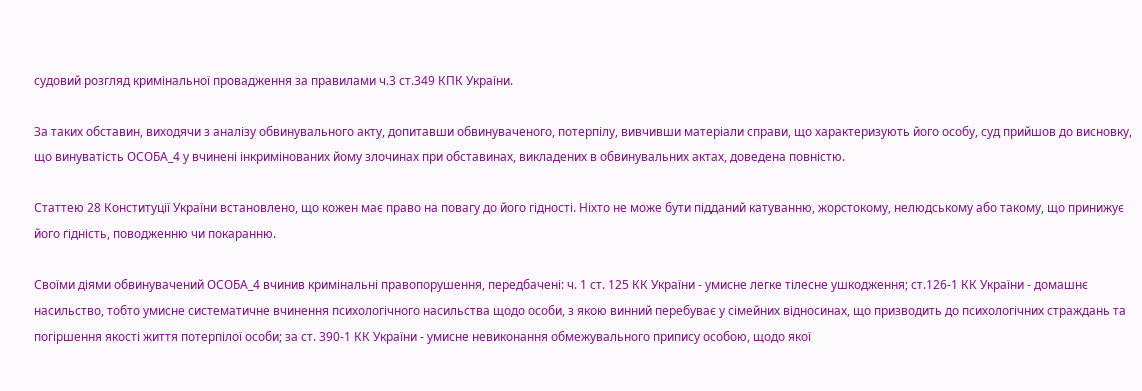судовий розгляд кримінальної провадження за правилами ч.3 ст.349 КПК України.

За таких обставин, виходячи з аналізу обвинувального акту, допитавши обвинуваченого, потерпілу, вивчивши матеріали справи, що характеризують його особу, суд прийшов до висновку, що винуватість ОСОБА_4 у вчинені інкримінованих йому злочинах при обставинах, викладених в обвинувальних актах, доведена повністю.

Статтею 28 Конституції України встановлено, що кожен має право на повагу до його гідності. Ніхто не може бути підданий катуванню, жорстокому, нелюдському або такому, що принижує його гідність, поводженню чи покаранню.

Своїми діями обвинувачений ОСОБА_4 вчинив кримінальні правопорушення, передбачені: ч. 1 ст. 125 КК України - умисне легке тілесне ушкодження; ст.126-1 КК України - домашнє насильство, тобто умисне систематичне вчинення психологічного насильства щодо особи, з якою винний перебуває у сімейних відносинах, що призводить до психологічних страждань та погіршення якості життя потерпілої особи; за ст. 390-1 КК України - умисне невиконання обмежувального припису особою, щодо якої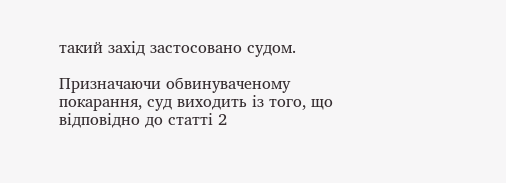такий захід застосовано судом.

Призначаючи обвинуваченому покарання, суд виходить із того, що відповідно до статті 2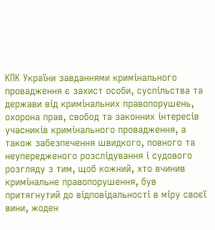КПК України завданнями кримінального провадження є захист особи, суспільства та держави від кримінальних правопорушень, охорона прав, свобод та законних інтересів учасників кримінального провадження, а також забезпечення швидкого, повного та неупередженого розслідування і судового розгляду з тим, щоб кожний, хто вчинив кримінальне правопорушення, був притягнутий до відповідальності в міру своєї вини, жоден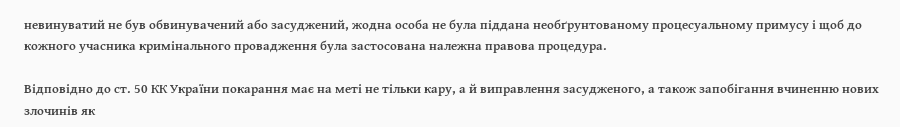невинуватий не був обвинувачений або засуджений, жодна особа не була піддана необґрунтованому процесуальному примусу і щоб до кожного учасника кримінального провадження була застосована належна правова процедура.

Відповідно до ст. 50 КК України покарання має на меті не тільки кару, а й виправлення засудженого, а також запобігання вчиненню нових злочинів як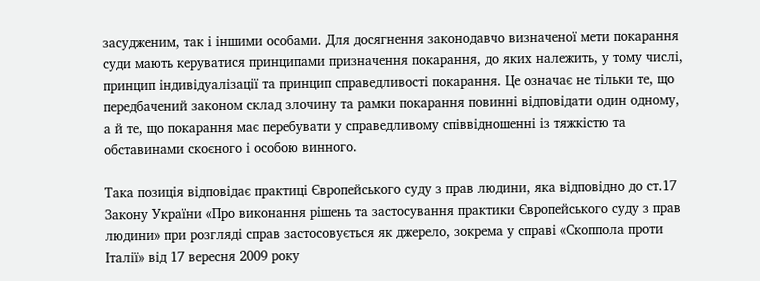засудженим, так і іншими особами. Для досягнення законодавчо визначеної мети покарання суди мають керуватися принципами призначення покарання, до яких належить, у тому числі, принцип індивідуалізації та принцип справедливості покарання. Це означає не тільки те, що передбачений законом склад злочину та рамки покарання повинні відповідати один одному, а й те, що покарання має перебувати у справедливому співвідношенні із тяжкістю та обставинами скоєного і особою винного.

Така позиція відповідає практиці Європейського суду з прав людини, яка відповідно до ст.17 Закону України «Про виконання рішень та застосування практики Європейського суду з прав людини» при розгляді справ застосовується як джерело, зокрема у справі «Скоппола проти Італії» від 17 вересня 2009 року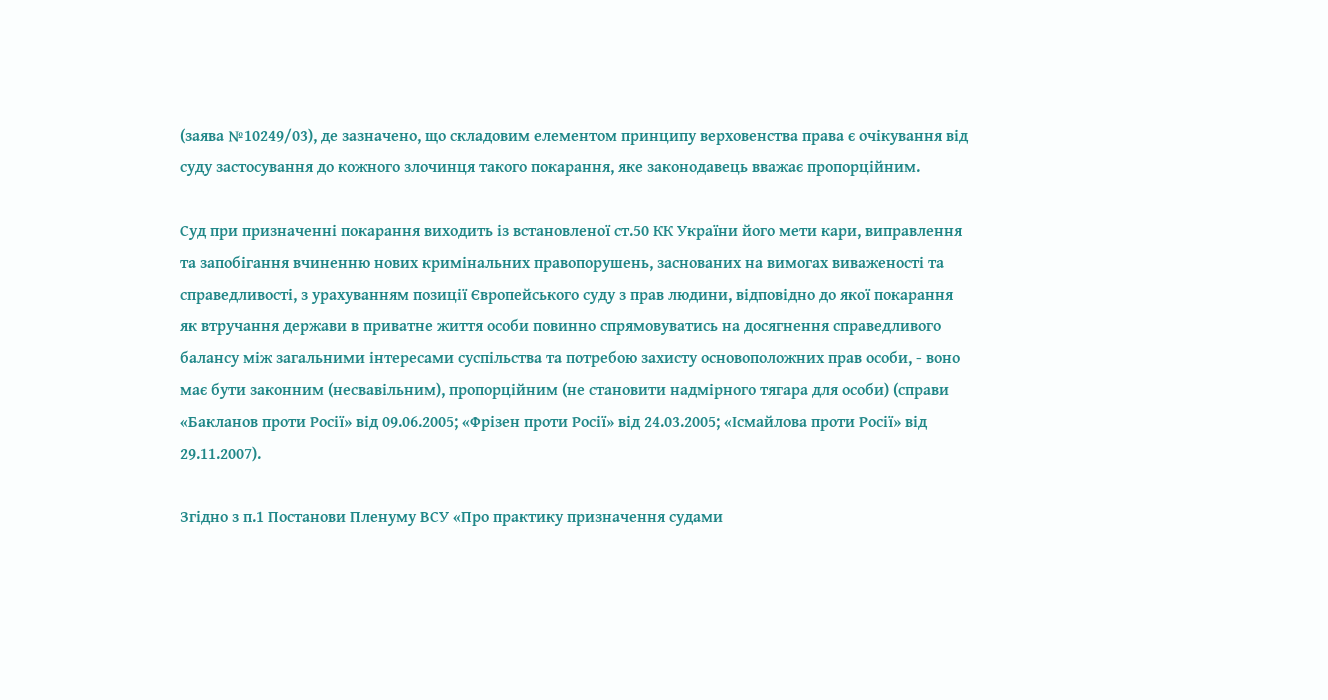(заява №10249/03), де зазначено, що складовим елементом принципу верховенства права є очікування від суду застосування до кожного злочинця такого покарання, яке законодавець вважає пропорційним.

Суд при призначенні покарання виходить із встановленої ст.50 КК України його мети кари, виправлення та запобігання вчиненню нових кримінальних правопорушень, заснованих на вимогах виваженості та справедливості, з урахуванням позиції Європейського суду з прав людини, відповідно до якої покарання як втручання держави в приватне життя особи повинно спрямовуватись на досягнення справедливого балансу між загальними інтересами суспільства та потребою захисту основоположних прав особи, - воно має бути законним (несвавільним), пропорційним (не становити надмірного тягара для особи) (справи «Бакланов проти Росії» від 09.06.2005; «Фрізен проти Росії» від 24.03.2005; «Ісмайлова проти Росії» від 29.11.2007).

Згідно з п.1 Постанови Пленуму ВСУ «Про практику призначення судами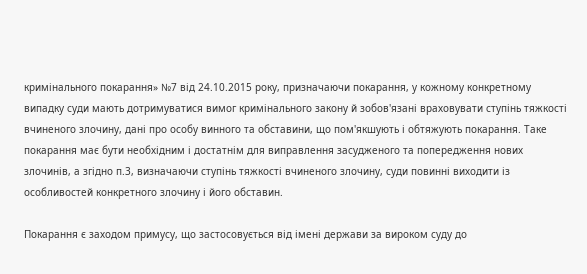кримінального покарання» №7 від 24.10.2015 року, призначаючи покарання, у кожному конкретному випадку суди мають дотримуватися вимог кримінального закону й зобов'язані враховувати ступінь тяжкості вчиненого злочину, дані про особу винного та обставини, що пом'якшують і обтяжують покарання. Таке покарання має бути необхідним і достатнім для виправлення засудженого та попередження нових злочинів, а згідно п.3, визначаючи ступінь тяжкості вчиненого злочину, суди повинні виходити із особливостей конкретного злочину і його обставин.

Покарання є заходом примусу, що застосовується від імені держави за вироком суду до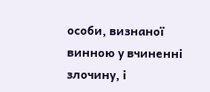особи, визнаної винною у вчиненні злочину, і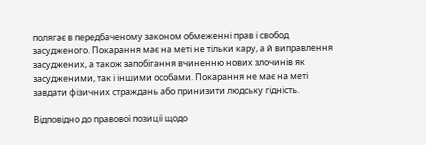полягає в передбаченому законом обмеженні прав і свобод засудженого. Покарання має на меті не тільки кару, а й виправлення засуджених, а також запобігання вчиненню нових злочинів як засудженими, так і іншими особами. Покарання не має на меті завдати фізичних страждань або принизити людську гідність.

Відповідно до правової позиції щодо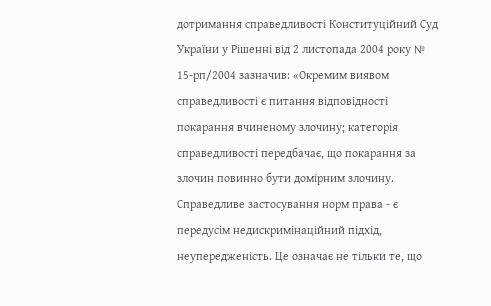дотримання справедливості Конституційний Суд України у Рішенні від 2 листопада 2004 року № 15-рп/2004 зазначив: «Окремим виявом справедливості є питання відповідності покарання вчиненому злочину; категорія справедливості передбачає, що покарання за злочин повинно бути домірним злочину. Справедливе застосування норм права - є передусім недискримінаційний підхід, неупередженість. Це означає не тільки те, що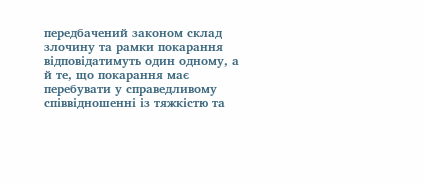передбачений законом склад злочину та рамки покарання відповідатимуть один одному, а й те, що покарання має перебувати у справедливому співвідношенні із тяжкістю та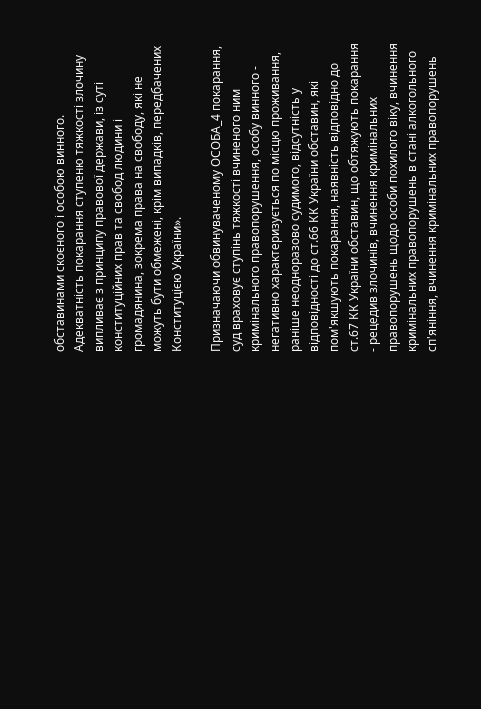обставинами скоєного і особою винного. Адекватність покарання ступеню тяжкості злочину випливає з принципу правової держави, із суті конституційних прав та свобод людини і громадянина, зокрема права на свободу, які не можуть бути обмежені, крім випадків, передбачених Конституцією України».

Призначаючи обвинуваченому ОСОБА_4 покарання, суд враховує ступінь тяжкості вчиненого ним кримінального правопорушення, особу винного - негативно характеризується по місцю проживання, раніше неодноразово судимого, відсутність у відповідності до ст.66 КК України обставин, які пом'якшують покарання, наявність відповідно до ст.67 КК України обставин, що обтяжують покарання - рецедив злочинів, вчинення кримінальних правопорушень щодо особи похилого віку, вчинення кримінальних правопорушень в стані алкогольного сп'яніння, вчинення кримінальних правопорушень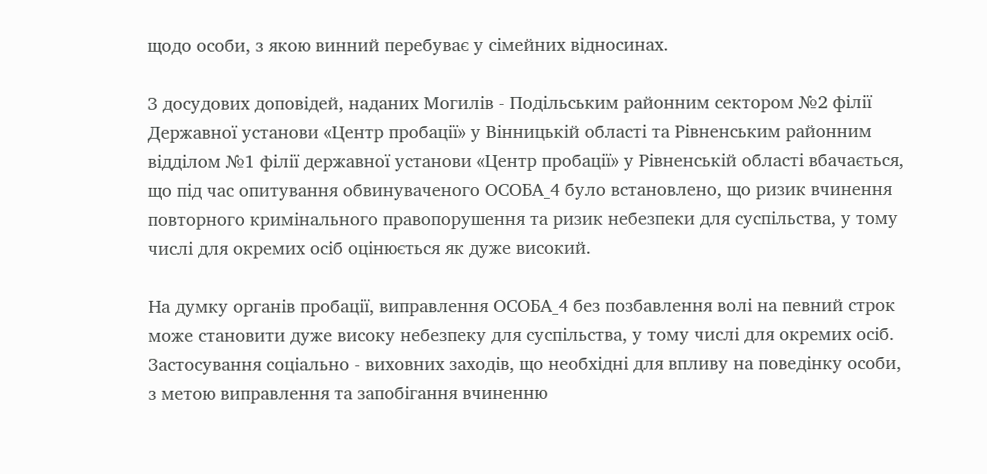щодо особи, з якою винний перебуває у сімейних відносинах.

З досудових доповідей, наданих Могилів - Подільським районним сектором №2 філії Державної установи «Центр пробації» у Вінницькій області та Рівненським районним відділом №1 філії державної установи «Центр пробації» у Рівненській області вбачається, що під час опитування обвинуваченого ОСОБА_4 було встановлено, що ризик вчинення повторного кримінального правопорушення та ризик небезпеки для суспільства, у тому числі для окремих осіб оцінюється як дуже високий.

На думку органів пробації, виправлення ОСОБА_4 без позбавлення волі на певний строк може становити дуже високу небезпеку для суспільства, у тому числі для окремих осіб. Застосування соціально - виховних заходів, що необхідні для впливу на поведінку особи, з метою виправлення та запобігання вчиненню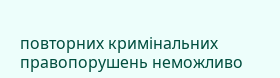повторних кримінальних правопорушень неможливо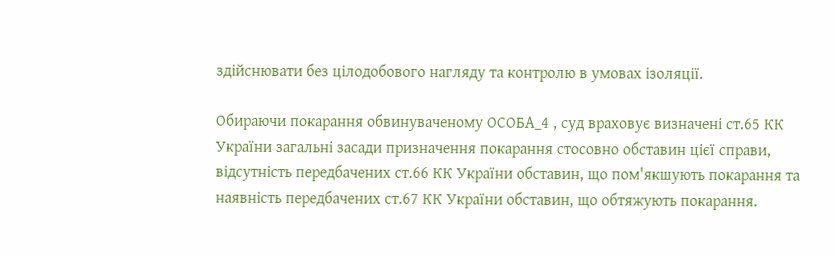здійснювати без цілодобового нагляду та контролю в умовах ізоляції.

Обираючи покарання обвинуваченому ОСОБА_4 , суд враховує визначені ст.65 КК України загальні засади призначення покарання стосовно обставин цієї справи, відсутність передбачених ст.66 КК України обставин, що пом'якшують покарання та наявність передбачених ст.67 КК України обставин, що обтяжують покарання.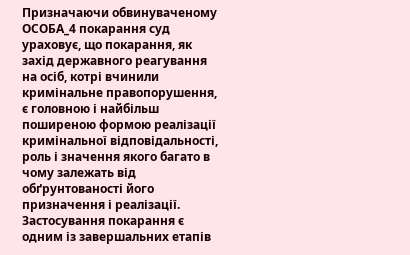Призначаючи обвинуваченому ОСОБА_4 покарання суд ураховує, що покарання, як захід державного реагування на осіб, котрі вчинили кримінальне правопорушення, є головною і найбільш поширеною формою реалізації кримінальної відповідальності, роль і значення якого багато в чому залежать від обґрунтованості його призначення і реалізації. Застосування покарання є одним із завершальних етапів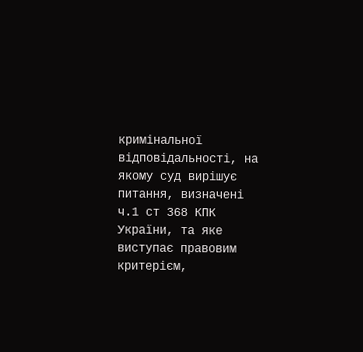кримінальної відповідальності, на якому суд вирішує питання, визначені ч.1 ст 368 КПК України, та яке виступає правовим критерієм,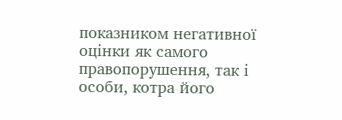показником негативної оцінки як самого правопорушення, так і особи, котра його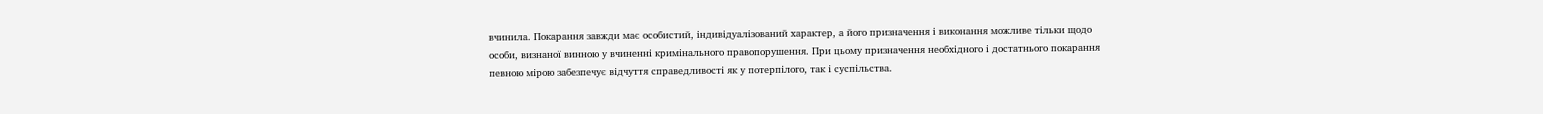вчинила. Покарання завжди має особистий, індивідуалізований характер, а його призначення і виконання можливе тільки щодо особи, визнаної винною у вчиненні кримінального правопорушення. При цьому призначення необхідного і достатнього покарання певною мірою забезпечує відчуття справедливості як у потерпілого, так і суспільства.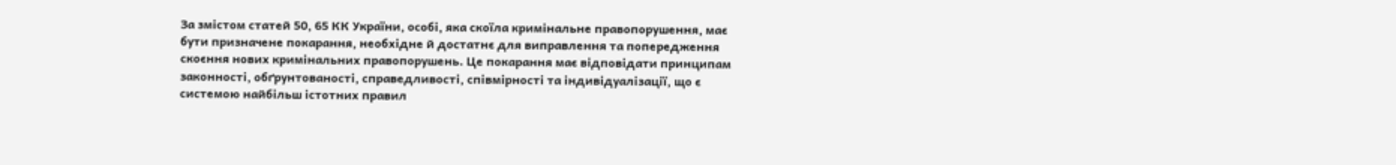За змістом статей 50, 65 КК України, особі, яка скоїла кримінальне правопорушення, має бути призначене покарання, необхідне й достатнє для виправлення та попередження скоєння нових кримінальних правопорушень. Це покарання має відповідати принципам законності, обґрунтованості, справедливості, співмірності та індивідуалізації, що є системою найбільш істотних правил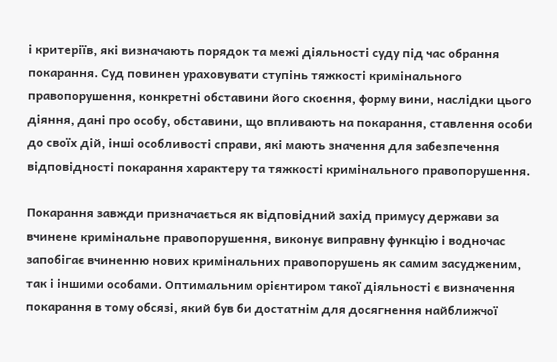і критеріїв, які визначають порядок та межі діяльності суду під час обрання покарання. Суд повинен ураховувати ступінь тяжкості кримінального правопорушення, конкретні обставини його скоєння, форму вини, наслідки цього діяння, дані про особу, обставини, що впливають на покарання, ставлення особи до своїх дій, інші особливості справи, які мають значення для забезпечення відповідності покарання характеру та тяжкості кримінального правопорушення.

Покарання завжди призначається як відповідний захід примусу держави за вчинене кримінальне правопорушення, виконує виправну функцію і водночас запобігає вчиненню нових кримінальних правопорушень як самим засудженим, так і іншими особами. Оптимальним орієнтиром такої діяльності є визначення покарання в тому обсязі, який був би достатнім для досягнення найближчої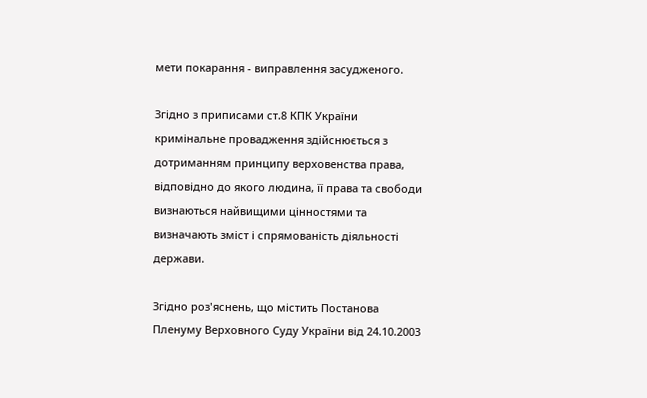мети покарання - виправлення засудженого.

Згідно з приписами ст.8 КПК України кримінальне провадження здійснюється з дотриманням принципу верховенства права, відповідно до якого людина, її права та свободи визнаються найвищими цінностями та визначають зміст і спрямованість діяльності держави.

Згідно роз'яснень, що містить Постанова Пленуму Верховного Суду України від 24.10.2003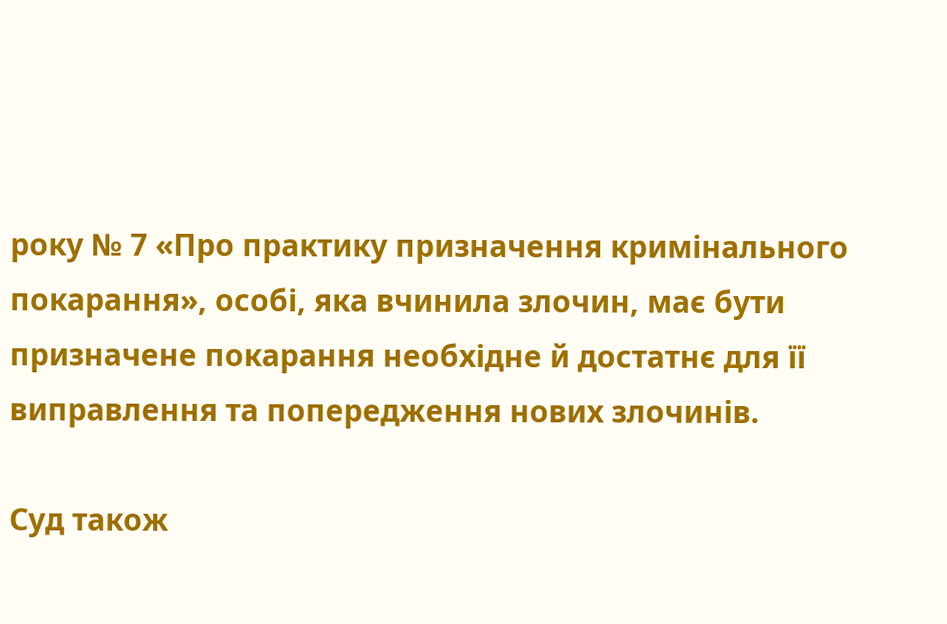року № 7 «Про практику призначення кримінального покарання», особі, яка вчинила злочин, має бути призначене покарання необхідне й достатнє для її виправлення та попередження нових злочинів.

Суд також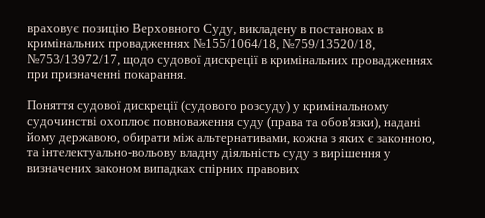враховує позицію Верховного Суду, викладену в постановах в кримінальних провадженнях №155/1064/18, №759/13520/18, №753/13972/17, щодо судової дискреції в кримінальних провадженнях при призначенні покарання.

Поняття судової дискреції (судового розсуду) у кримінальному судочинстві охоплює повноваження суду (права та обов'язки), надані йому державою, обирати між альтернативами, кожна з яких є законною, та інтелектуально-вольову владну діяльність суду з вирішення у визначених законом випадках спірних правових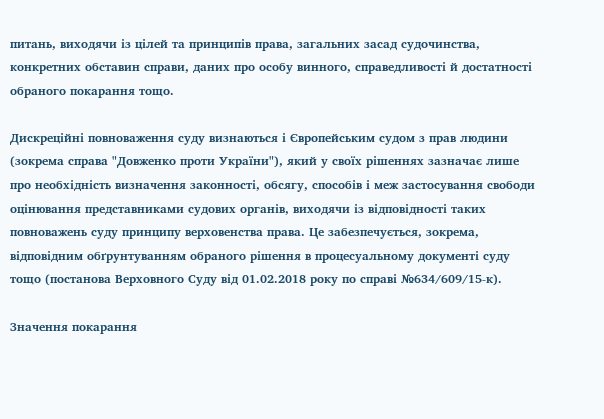питань, виходячи із цілей та принципів права, загальних засад судочинства, конкретних обставин справи, даних про особу винного, справедливості й достатності обраного покарання тощо.

Дискреційні повноваження суду визнаються і Європейським судом з прав людини (зокрема справа "Довженко проти України"), який у своїх рішеннях зазначає лише про необхідність визначення законності, обсягу, способів і меж застосування свободи оцінювання представниками судових органів, виходячи із відповідності таких повноважень суду принципу верховенства права. Це забезпечується, зокрема, відповідним обґрунтуванням обраного рішення в процесуальному документі суду тощо (постанова Верховного Суду від 01.02.2018 року по справі №634/609/15-к).

Значення покарання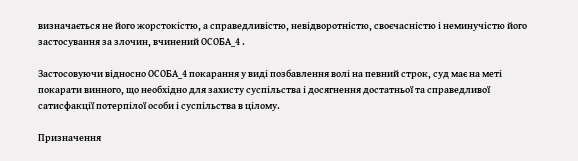визначається не його жорстокістю, а справедливістю, невідворотністю, своєчасністю і неминучістю його застосування за злочин, вчинений ОСОБА_4 .

Застосовуючи відносно ОСОБА_4 покарання у виді позбавлення волі на певний строк, суд має на меті покарати винного, що необхідно для захисту суспільства і досягнення достатньої та справедливої сатисфакції потерпілої особи і суспільства в цілому.

Призначення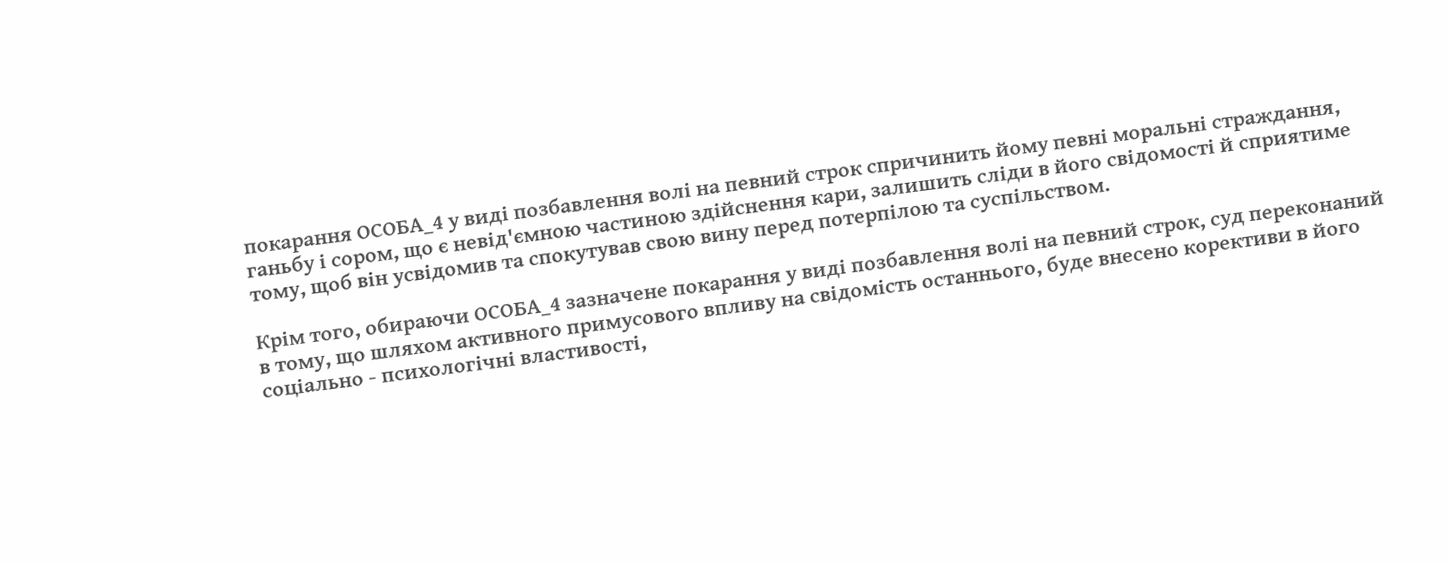покарання ОСОБА_4 у виді позбавлення волі на певний строк спричинить йому певні моральні страждання, ганьбу і сором, що є невід'ємною частиною здійснення кари, залишить сліди в його свідомості й сприятиме тому, щоб він усвідомив та спокутував свою вину перед потерпілою та суспільством.

Крім того, обираючи ОСОБА_4 зазначене покарання у виді позбавлення волі на певний строк, суд переконаний в тому, що шляхом активного примусового впливу на свідомість останнього, буде внесено корективи в його соціально - психологічні властивості,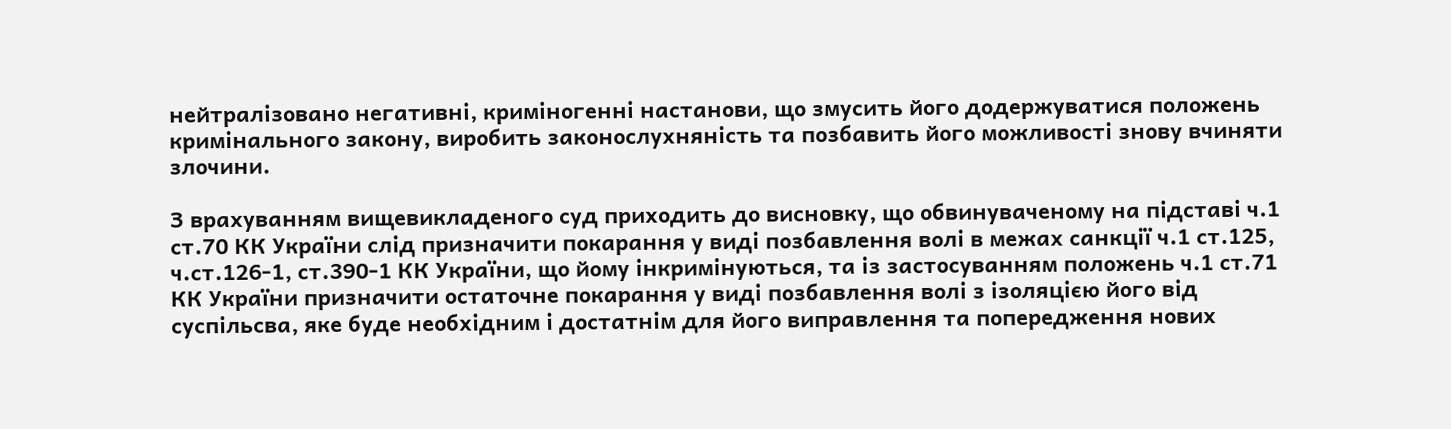нейтралізовано негативні, криміногенні настанови, що змусить його додержуватися положень кримінального закону, виробить законослухняність та позбавить його можливості знову вчиняти злочини.

З врахуванням вищевикладеного суд приходить до висновку, що обвинуваченому на підставі ч.1 ст.70 КК України слід призначити покарання у виді позбавлення волі в межах санкції ч.1 ст.125, ч.ст.126-1, ст.390-1 КК України, що йому інкримінуються, та із застосуванням положень ч.1 ст.71 КК України призначити остаточне покарання у виді позбавлення волі з ізоляцією його від суспільсва, яке буде необхідним і достатнім для його виправлення та попередження нових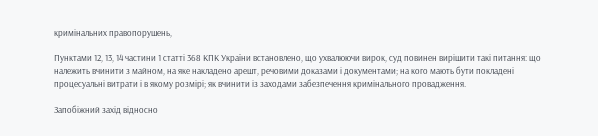кримінальних правопорушень,

Пунктами 12, 13, 14 частини 1 статті 368 КПК України встановлено, що ухвалюючи вирок, суд повинен вирішити такі питання: що належить вчинити з майном, на яке накладено арешт, речовими доказами і документами; на кого мають бути покладені процесуальні витрати і в якому розмірі; як вчинити із заходами забезпечення кримінального провадження.

Запобіжний захід відносно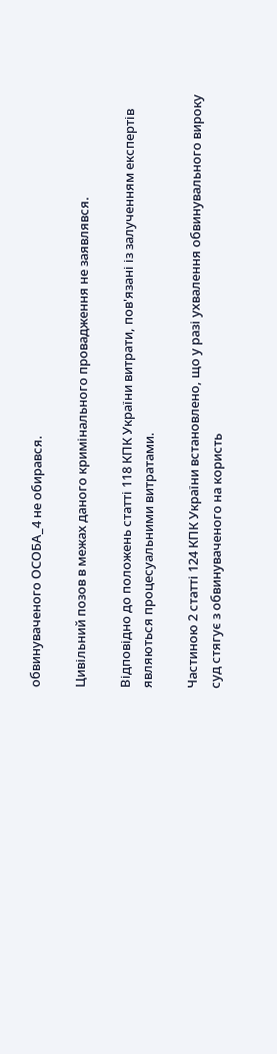обвинуваченого ОСОБА_4 не обирався.

Цивільний позов в межах даного кримінального провадження не заявлявся.

Відповідно до положень статті 118 КПК України витрати, пов'язані із залученням експертів являються процесуальними витратами.

Частиною 2 статті 124 КПК України встановлено, що у разі ухвалення обвинувального вироку суд стягує з обвинуваченого на користь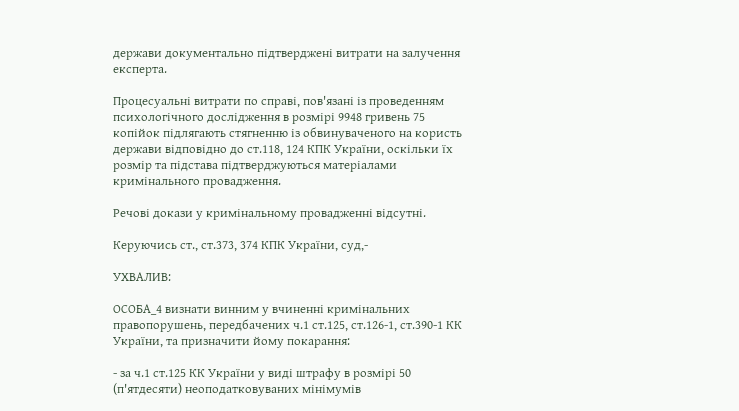держави документально підтверджені витрати на залучення експерта.

Процесуальні витрати по справі, пов'язані із проведенням психологічного дослідження в розмірі 9948 гривень 75 копійок підлягають стягненню із обвинуваченого на користь держави відповідно до ст.118, 124 КПК України, оскільки їх розмір та підстава підтверджуються матеріалами кримінального провадження.

Речові докази у кримінальному провадженні відсутні.

Керуючись ст., ст.373, 374 КПК України, суд,-

УХВАЛИВ:

ОСОБА_4 визнати винним у вчиненні кримінальних правопорушень, передбачених ч.1 ст.125, ст.126-1, ст.390-1 КК України, та призначити йому покарання:

- за ч.1 ст.125 КК України у виді штрафу в розмірі 50 (п'ятдесяти) неоподатковуваних мінімумів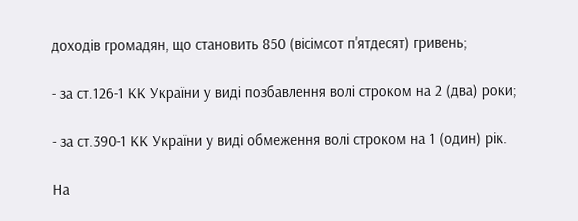доходів громадян, що становить 850 (вісімсот п'ятдесят) гривень;

- за ст.126-1 КК України у виді позбавлення волі строком на 2 (два) роки;

- за ст.390-1 КК України у виді обмеження волі строком на 1 (один) рік.

На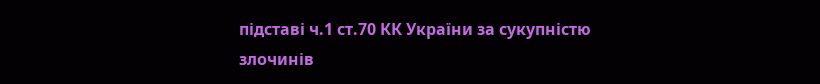підставі ч.1 ст.70 КК України за сукупністю злочинів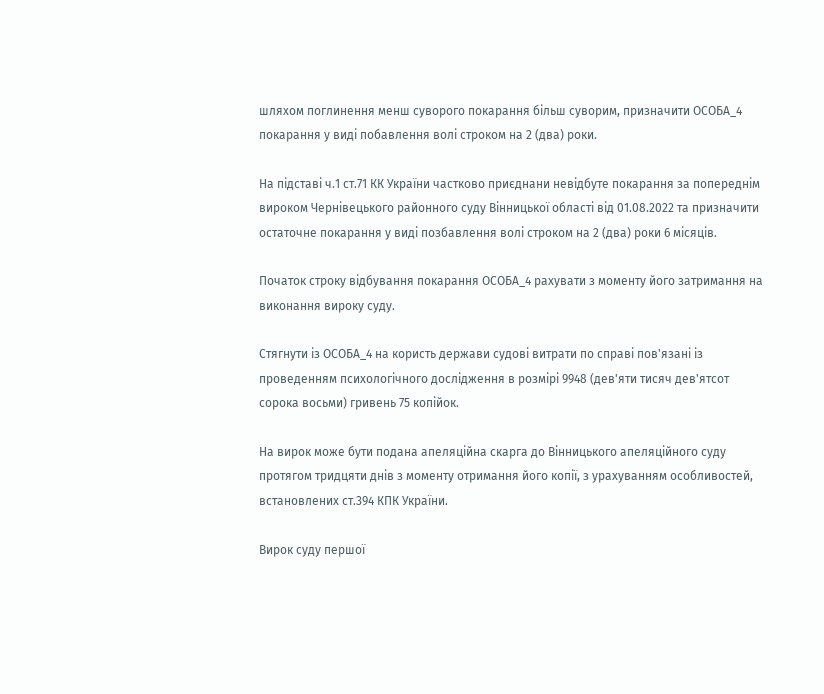шляхом поглинення менш суворого покарання більш суворим, призначити ОСОБА_4 покарання у виді побавлення волі строком на 2 (два) роки.

На підставі ч.1 ст.71 КК України частково приєднани невідбуте покарання за попереднім вироком Чернівецького районного суду Вінницької області від 01.08.2022 та призначити остаточне покарання у виді позбавлення волі строком на 2 (два) роки 6 місяців.

Початок строку відбування покарання ОСОБА_4 рахувати з моменту його затримання на виконання вироку суду.

Стягнути із ОСОБА_4 на користь держави судові витрати по справі пов'язані із проведенням психологічного дослідження в розмірі 9948 (дев'яти тисяч дев'ятсот сорока восьми) гривень 75 копійок.

На вирок може бути подана апеляційна скарга до Вінницького апеляційного суду протягом тридцяти днів з моменту отримання його копії, з урахуванням особливостей, встановлених ст.394 КПК України.

Вирок суду першої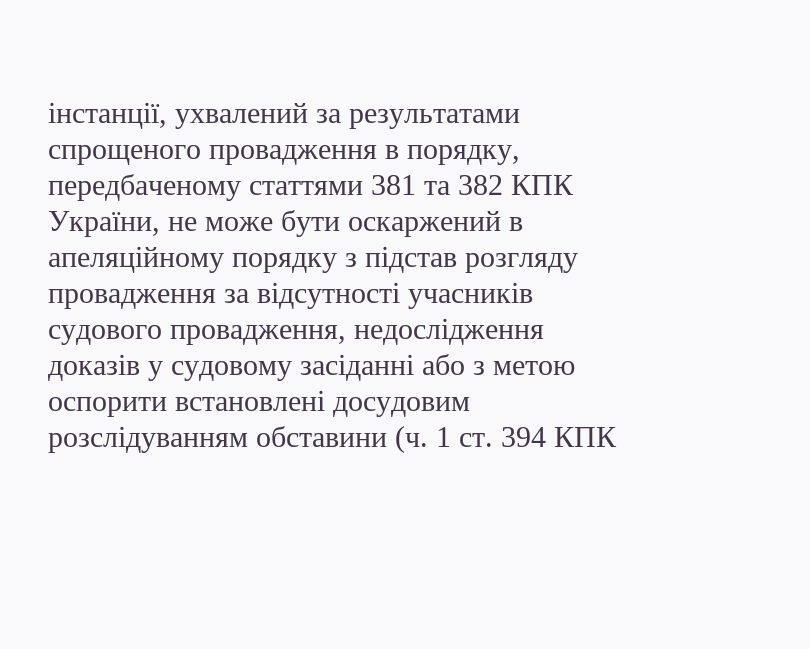інстанції, ухвалений за результатами спрощеного провадження в порядку, передбаченому статтями 381 та 382 КПК України, не може бути оскаржений в апеляційному порядку з підстав розгляду провадження за відсутності учасників судового провадження, недослідження доказів у судовому засіданні або з метою оспорити встановлені досудовим розслідуванням обставини (ч. 1 ст. 394 КПК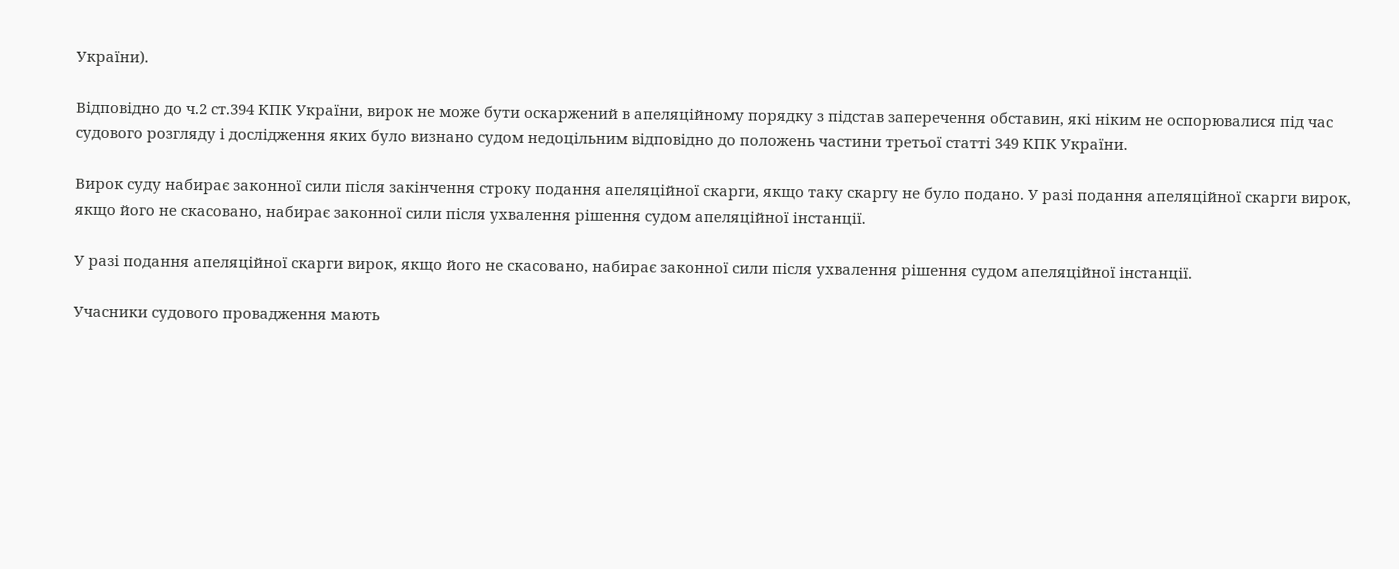України).

Відповідно до ч.2 ст.394 КПК України, вирок не може бути оскаржений в апеляційному порядку з підстав заперечення обставин, які ніким не оспорювалися під час судового розгляду і дослідження яких було визнано судом недоцільним відповідно до положень частини третьої статті 349 КПК України.

Вирок суду набирає законної сили після закінчення строку подання апеляційної скарги, якщо таку скаргу не було подано. У разі подання апеляційної скарги вирок, якщо його не скасовано, набирає законної сили після ухвалення рішення судом апеляційної інстанції.

У разі подання апеляційної скарги вирок, якщо його не скасовано, набирає законної сили після ухвалення рішення судом апеляційної інстанції.

Учасники судового провадження мають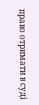право отримати в суді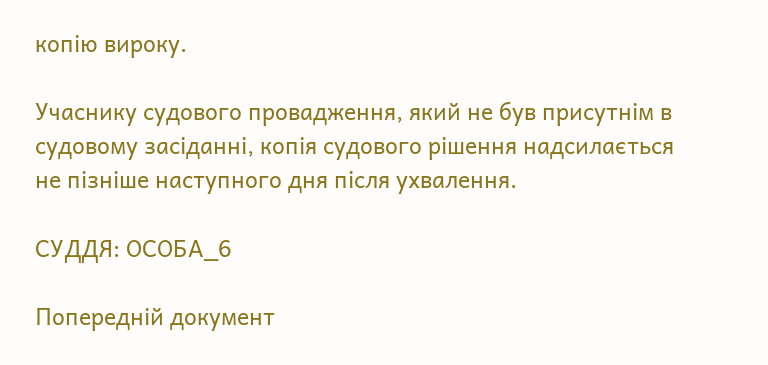копію вироку.

Учаснику судового провадження, який не був присутнім в судовому засіданні, копія судового рішення надсилається не пізніше наступного дня після ухвалення.

СУДДЯ: ОСОБА_6

Попередній документ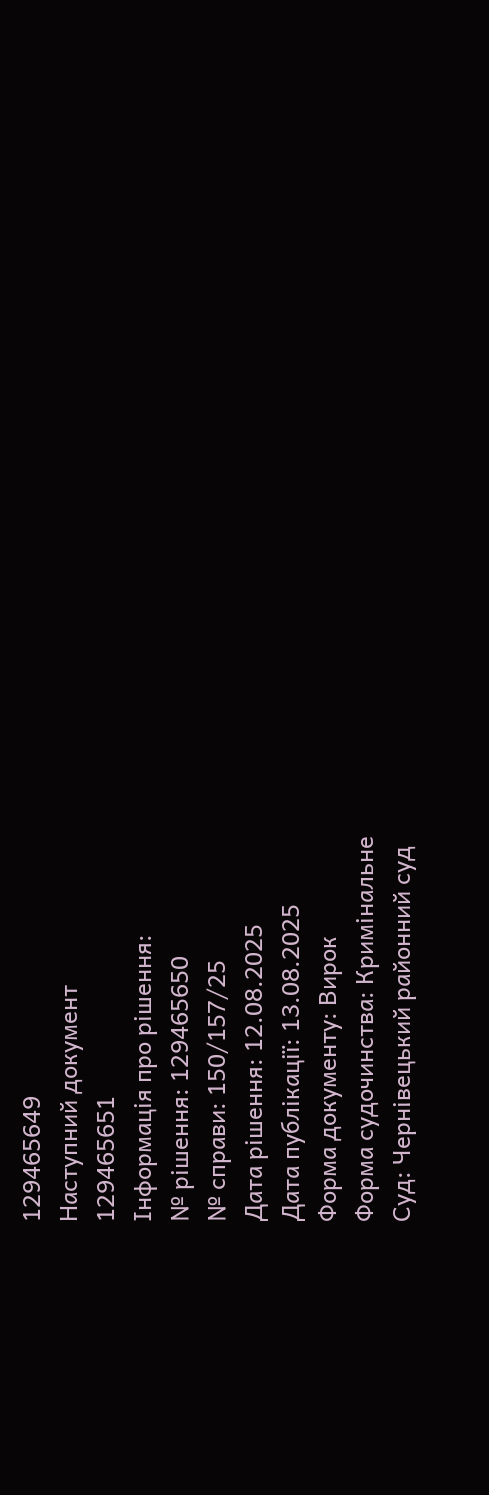129465649
Наступний документ
129465651
Інформація про рішення:
№ рішення: 129465650
№ справи: 150/157/25
Дата рішення: 12.08.2025
Дата публікації: 13.08.2025
Форма документу: Вирок
Форма судочинства: Кримінальне
Суд: Чернівецький районний суд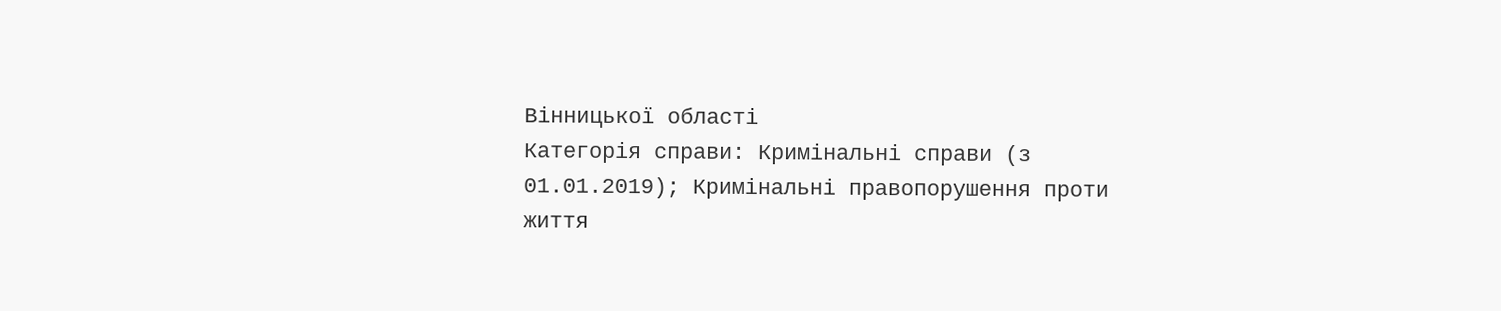Вінницької області
Категорія справи: Кримінальні справи (з 01.01.2019); Кримінальні правопорушення проти життя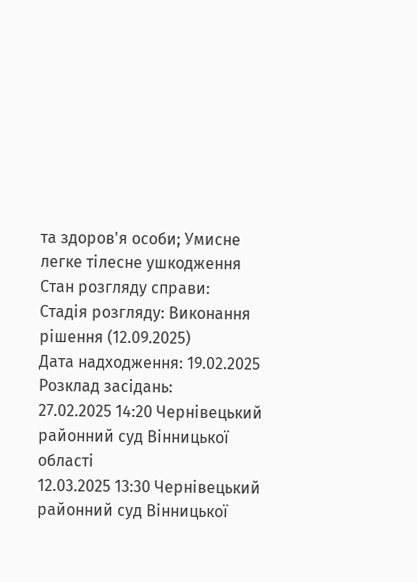та здоров'я особи; Умисне легке тілесне ушкодження
Стан розгляду справи:
Стадія розгляду: Виконання рішення (12.09.2025)
Дата надходження: 19.02.2025
Розклад засідань:
27.02.2025 14:20 Чернівецький районний суд Вінницької області
12.03.2025 13:30 Чернівецький районний суд Вінницької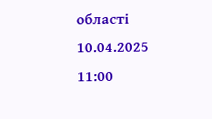області
10.04.2025 11:00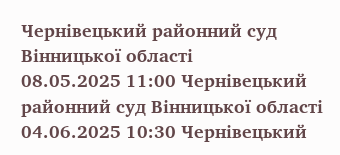Чернівецький районний суд Вінницької області
08.05.2025 11:00 Чернівецький районний суд Вінницької області
04.06.2025 10:30 Чернівецький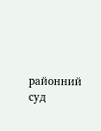районний суд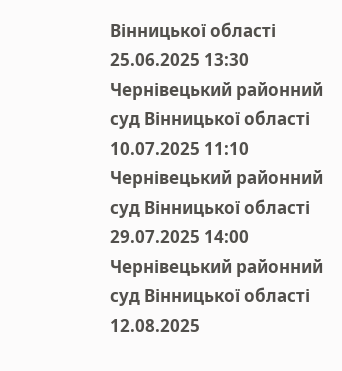Вінницької області
25.06.2025 13:30 Чернівецький районний суд Вінницької області
10.07.2025 11:10 Чернівецький районний суд Вінницької області
29.07.2025 14:00 Чернівецький районний суд Вінницької області
12.08.2025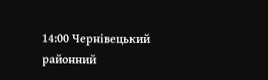14:00 Чернівецький районний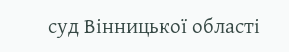суд Вінницької області